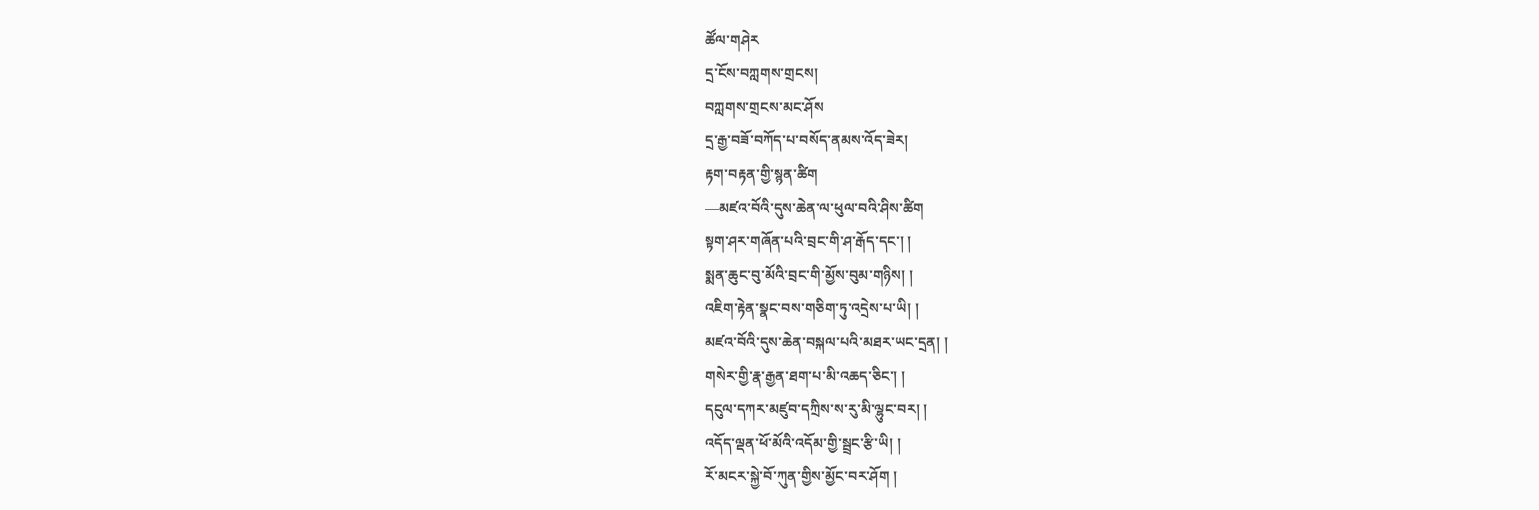ཚོལ་གཤེར
དྲ་ངོས་བཀླགས་གྲངས།
བཀླགས་གྲངས་མང་ཤོས
དྲ་རྒྱ་བཟོ་བཀོད་པ་བསོད་ནམས་འོད་ཟེར།
རྟག་བརྟན་གྱི་སྙན་ཚིག
—མཛའ་བོའི་དུས་ཆེན་ལ་ཕུལ་བའི་ཤིས་ཚིག
སྟག་ཤར་གཞོན་པའི་བྲང་གི་ཤ་རྒོད་དང་། །
སྨན་ཆུང་བུ་མོའི་བྲང་གི་མྱོས་བུམ་གཉིས། །
འཇིག་རྟེན་སྣང་བས་གཅིག་ཏུ་འདྲེས་པ་ཡི། །
མཛའ་བོའི་དུས་ཆེན་བསྐལ་པའི་མཐར་ཡང་དྲན། །
གསེར་གྱི་རྣ་རྒྱན་ཐག་པ་མི་འཆད་ཅིང་། །
དངུལ་དཀར་མཛུབ་དཀྲིས་ས་རུ་མི་ལྷུང་བར། །
འདོད་ལྡན་ཕོ་མོའི་འདོམ་གྱི་སྦྲང་རྩི་ཡི། །
རོ་མངར་སྐྱེ་བོ་ཀུན་གྱིས་མྱོང་བར་ཤོག །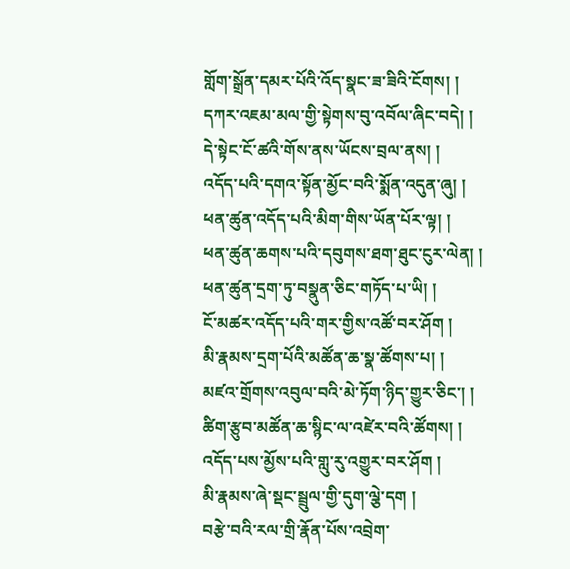གློག་སྒྲོན་དམར་པོའི་འོད་སྣང་ཟ་ཟིའི་ངོགས། །
དཀར་འཇམ་མལ་གྱི་སྟེགས་བུ་འབོལ་ཞིང་བདེ། །
དེ་སྟེང་ངོ་ཚའི་གོས་ནས་ཡོངས་བྲལ་ནས། །
འདོད་པའི་དགའ་སྟོན་མྱོང་བའི་སྨོན་འདུན་ཞུ། །
ཕན་ཚུན་འདོད་པའི་མིག་གིས་ཡོན་པོར་ལྟ། །
ཕན་ཚུན་ཆགས་པའི་དབུགས་ཐག་ཐུང་ངུར་ལེན། །
ཕན་ཚུན་དྲག་ཏུ་བསྣུན་ཅིང་གཏོད་པ་ཡི། །
ངོ་མཚར་འདོད་པའི་གར་གྱིས་འཚོ་བར་ཤོག །
མི་རྣམས་དྲག་པོའི་མཚོན་ཆ་སྣ་ཚོགས་པ། །
མཛའ་གྲོགས་འབུལ་བའི་མེ་ཏོག་ཉིད་གྱུར་ཅིང་། །
ཚིག་རྩུབ་མཚོན་ཆ་སྙིང་ལ་འཛེར་བའི་ཚོགས། །
འདོད་པས་མྱོས་པའི་གླུ་རུ་འགྱུར་བར་ཤོག །
མི་རྣམས་ཞེ་སྡང་སྦྲུལ་གྱི་དུག་ལྕེ་དག །
བརྩེ་བའི་རལ་གྲི་རྣོན་པོས་འབྲེག་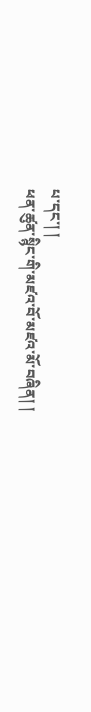པ་དང་། །
ཕན་ཚུན་སྙིང་གི་མཛའ་བོ་མཛའ་མོ་བཞིན། །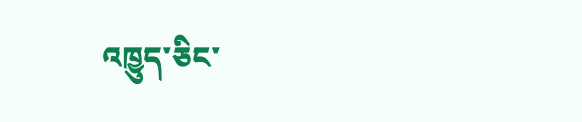འཁྱུད་ཅིང་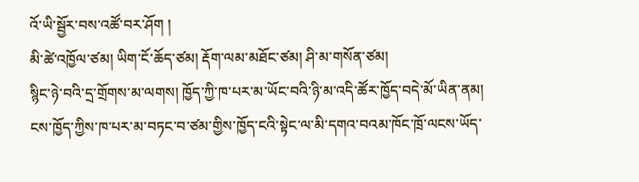འོ་ཡི་སྦྱོར་བས་འཚོ་བར་ཤོག །
མི་ཚེ་འཁྱོལ་ཙམ། ཡིག་ངོ་ཆོད་ཙམ། རྡོག་ལམ་མཐོང་ཙམ། ཤི་མ་གསོན་ཙམ།
སྙིང་ཉེ་བའི་དྲ་གྲོགས་མ་ལགས། ཁྱོད་ཀྱི་ཁ་པར་མ་ཡོང་བའི་ཉི་མ་འདི་ཚོར་ཁྱོད་བདེ་མོ་ཡིན་ནམ། ངས་ཁྱོད་ཀྱིས་ཁ་པར་མ་བཏང་བ་ཙམ་གྱིས་ཁྱོད་ངའི་སྟེང་ལ་མི་དགའ་བའམ་ཁོང་ཁྲོ་ལངས་ཡོད་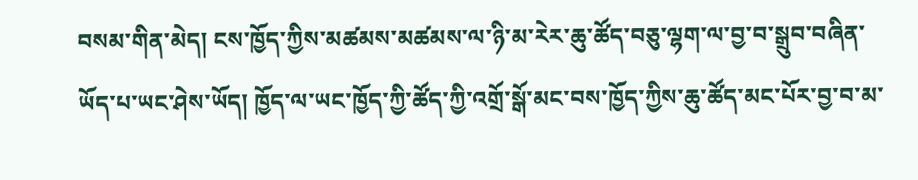བསམ་གིན་མེད། ངས་ཁྱོད་ཀྱིས་མཚམས་མཚམས་ལ་ཉི་མ་རེར་ཆུ་ཚོད་བཅུ་ལྷག་ལ་བྱ་བ་སྒྲུབ་བཞིན་ཡོད་པ་ཡང་ཤེས་ཡོད། ཁྱོད་ལ་ཡང་ཁྱོད་ཀྱི་ཚོད་ཀྱི་འགྲོ་སྒོ་མང་བས་ཁྱོད་ཀྱིས་ཆུ་ཚོད་མང་པོར་བྱ་བ་མ་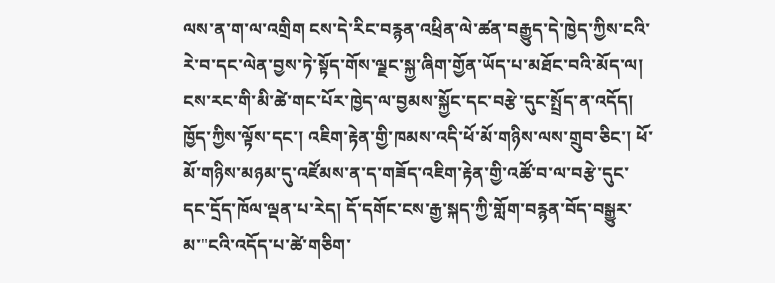ལས་ན་ག་ལ་འགྲིག ངས་དེ་རིང་བརྙན་འཕྲིན་ལེ་ཚན་བརྒྱུད་དེ་ཁྱེད་ཀྱིས་ངའི་རེ་བ་དང་ལེན་བྱས་ཏེ་སྟོད་གོས་ལྗང་སྐྱ་ཞིག་གྱོན་ཡོད་པ་མཐོང་བའི་མོད་ལ། ངས་རང་གི་མི་ཚེ་གང་པོར་ཁྱེད་ལ་བྱམས་སྐྱོང་དང་བརྩེ་དུང་སྤྲོད་ན་འདོད། ཁྱོད་ཀྱིས་ལྟོས་དང་། འཇིག་རྟེན་གྱི་ཁམས་འདི་ཕོ་མོ་གཉིས་ལས་གྲུབ་ཅིང་། ཕོ་མོ་གཉིས་མཉམ་དུ་འཛོམས་ན་ད་གཟོད་འཇིག་རྟེན་གྱི་འཚོ་བ་ལ་བརྩེ་དུང་དང་དྲོད་ཁོལ་ལྡན་པ་རེད། དོ་དགོང་ངས་རྒྱ་སྐད་ཀྱི་གློག་བརྙན་བོད་བསྒྱུར་མ་"ངའི་འདོད་པ་ཚེ་གཅིག་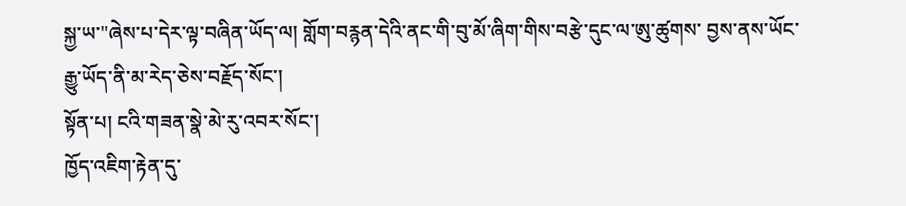སྐྱ་ཡ་"ཞེས་པ་དེར་ལྟ་བཞིན་ཡོད་ལ། གློག་བརྙན་དེའི་ནང་གི་བུ་མོ་ཞིག་གིས་བརྩེ་དུང་ལ་ཨུ་ཚུགས་ བྱས་ནས་ཡོང་རྒྱུ་ཡོད་ནི་མ་རེད་ཅེས་བརྗོད་སོང་།
སྟོན་པ། ངའི་གཟན་སྣེ་མེ་རུ་འབར་སོང་།
ཁྱོད་འཇིག་རྟེན་དུ་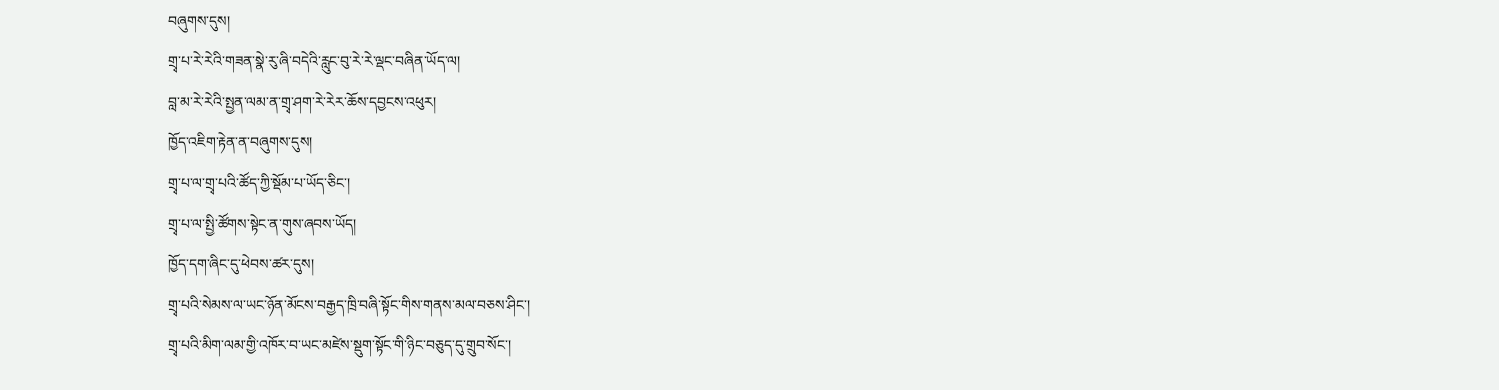བཞུགས་དུས།
གྲྭ་པ་རེ་རེའི་གཟན་སྣེ་རུ་ཞི་བདེའི་རླུང་བུ་རེ་རེ་ལྡང་བཞིན་ཡོད་ལ།
བླ་མ་རེ་རེའི་སྤྱན་ལམ་ན་གྲྭ་ཤག་རེ་རེར་ཆོས་དབྱངས་འཕུར།
ཁྱོད་འཇིག་རྟེན་ན་བཞུགས་དུས།
གྲྭ་པ་ལ་གྲྭ་པའི་ཚོད་ཀྱི་སྡོམ་པ་ཡོད་ཅིང་།
གྲྭ་པ་ལ་སྤྱི་ཚོགས་སྟེང་ན་གུས་ཞབས་ཡོད།
ཁྱོད་དག་ཞིང་དུ་ཕེབས་ཚར་དུས།
གྲྭ་པའི་སེམས་ལ་ཡང་ཉོན་མོངས་བརྒྱད་ཁྲི་བཞི་སྟོང་གིས་གནས་མལ་བཅས་ཤིང་།
གྲྭ་པའི་མིག་ལམ་གྱི་འཁོར་བ་ཡང་མཛེས་སྡུག་སྟོང་གི་ཉིང་བཅུད་དུ་གྲུབ་སོང་།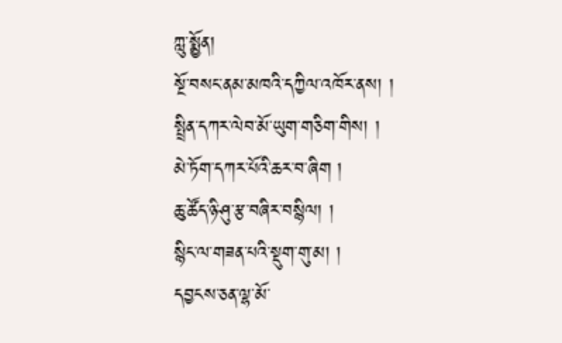ཀླུ་སྨྱོན།
སྔོ་བསང་ནམ་མཁའི་དཀྱིལ་འཁོར་ནས། །
སྤྲིན་དཀར་ལེབ་མོ་ཡུག་གཅིག་གིས། །
མེ་ཏོག་དཀར་པོའི་ཆར་བ་ཞིག །
ཆུ་ཚོད་ཉི་ཤུ་རྩ་བཞིར་བསྙིལ། །
སྙིང་ལ་གཟན་པའི་སྡུག་གུ་མ། །
དབྱངས་ཅན་ལྷ་མོ་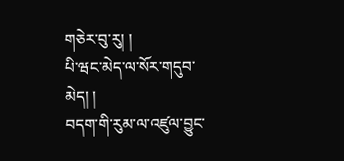གཅེར་བུ་རུ། །
པི་ཝང་མེད་ལ་སོར་གདུབ་མེད། །
བདག་གི་རུམ་ལ་འཛུལ་བྱུང་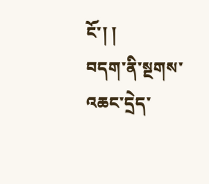ངོ་། །
བདག་ནི་སྔགས་འཆང་དྲེད་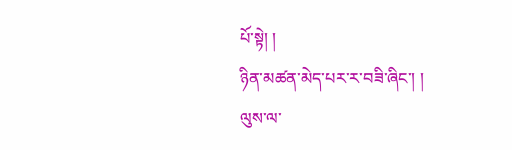པོ་སྟེ། །
ཉིན་མཚན་མེད་པར་ར་བཟི་ཞིང་། །
ལུས་ལ་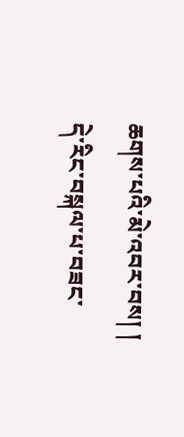ཆགས་པའི་མེ་འབར་བས། །
དེ་རིང་བསྐལ་པ་བཟང་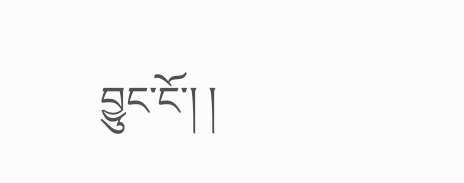བྱུང་ངོ་། །